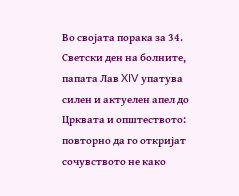Во својата порака за 34. Светски ден на болните, папата Лав XIV упатува силен и актуелен апел до Црквата и општеството: повторно да го откријат сочувството не како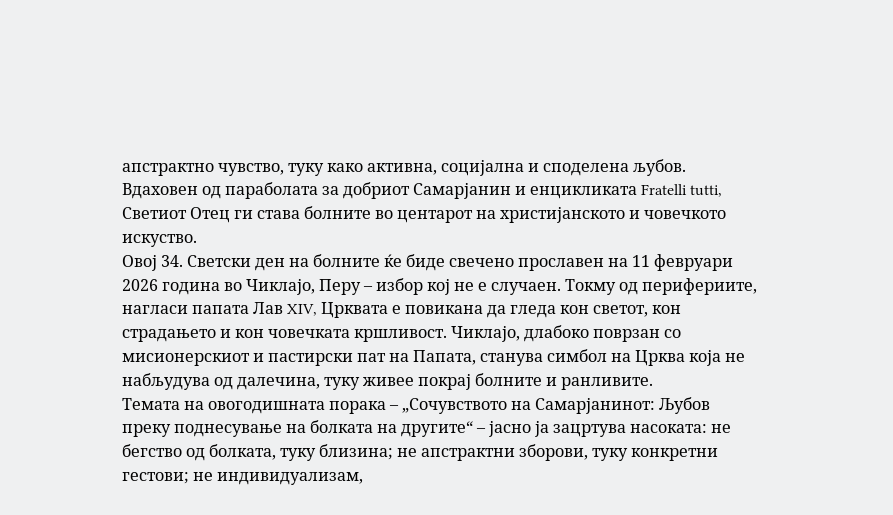апстрактно чувство, туку како активна, социјална и споделена љубов. Вдаховен од параболата за добриот Самарјанин и енцикликата Fratelli tutti, Светиот Отец ги става болните во центарот на христијанското и човечкото искуство.
Овој 34. Светски ден на болните ќе биде свечено прославен на 11 февруари 2026 година во Чиклајо, Перу – избор кој не е случаен. Токму од перифериите, нагласи папата Лав XIV, Црквата е повикана да гледа кон светот, кон страдањето и кон човечката кршливост. Чиклајо, длабоко поврзан со мисионерскиот и пастирски пат на Папата, станува симбол на Црква која не набљудува од далечина, туку живее покрај болните и ранливите.
Темата на овогодишната порака – „Сочувството на Самарјанинот: Љубов преку поднесување на болката на другите“ – јасно ја зацртува насоката: не бегство од болката, туку близина; не апстрактни зборови, туку конкретни гестови; не индивидуализам,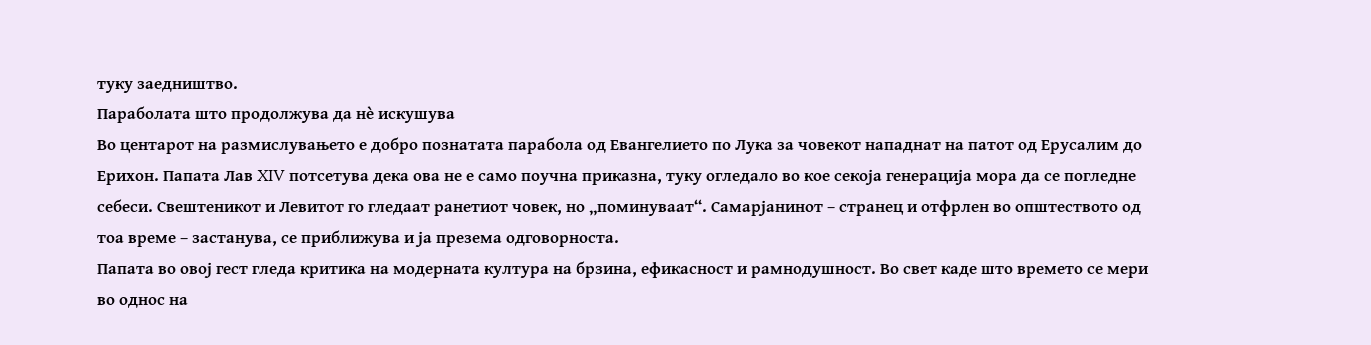туку заедништво.
Параболата што продолжува да нè искушува
Во центарот на размислувањето е добро познатата парабола од Евангелието по Лука за човекот нападнат на патот од Ерусалим до Ерихон. Папата Лав XIV потсетува дека ова не е само поучна приказна, туку огледало во кое секоја генерација мора да се погледне себеси. Свештеникот и Левитот го гледаат ранетиот човек, но „поминуваат“. Самарјанинот – странец и отфрлен во општеството од тоа време – застанува, се приближува и ја презема одговорноста.
Папата во овој гест гледа критика на модерната култура на брзина, ефикасност и рамнодушност. Во свет каде што времето се мери во однос на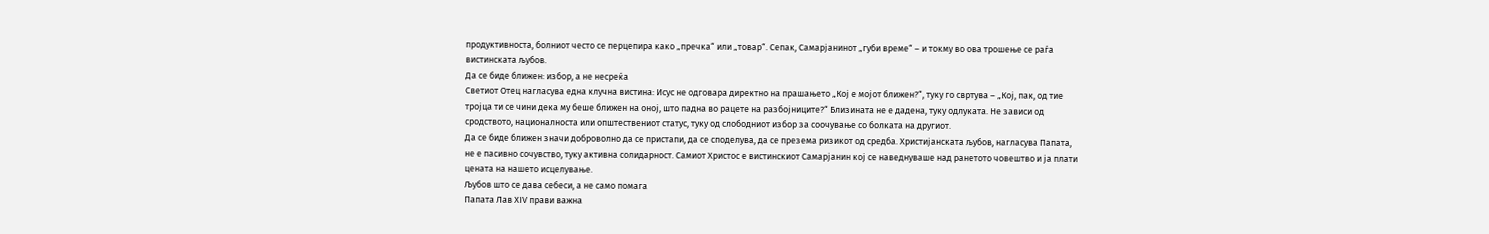продуктивноста, болниот често се перцепира како „пречка“ или „товар“. Сепак, Самарјанинот „губи време“ – и токму во ова трошење се раѓа вистинската љубов.
Да се биде ближен: избор, а не несреќа
Светиот Отец нагласува една клучна вистина: Исус не одговара директно на прашањето „Кој е мојот ближен?“, туку го свртува – „Кој, пак, од тие тројца ти се чини дека му беше ближен на оној, што падна во рацете на разбојниците?“ Близината не е дадена, туку одлуката. Не зависи од сродството, националноста или општествениот статус, туку од слободниот избор за соочување со болката на другиот.
Да се биде ближен значи доброволно да се пристапи, да се споделува, да се презема ризикот од средба. Христијанската љубов, нагласува Папата, не е пасивно сочувство, туку активна солидарност. Самиот Христос е вистинскиот Самарјанин кој се наведнуваше над ранетото човештво и ја плати цената на нашето исцелување.
Љубов што се дава себеси, а не само помага
Папата Лав XIV прави важна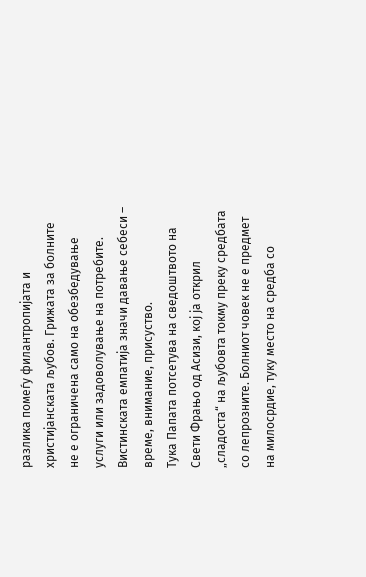разлика помеѓу филантропијата и христијанската љубов. Грижата за болните не е ограничена само на обезбедување услуги или задоволување на потребите. Вистинската емпатија значи давање себеси – време, внимание, присуство.
Тука Папата потсетува на сведоштвото на Свети Фрањо од Асизи, кој ја открил „сладоста“ на љубовта токму преку средбата со лепрозните. Болниот човек не е предмет на милосрдие, туку место на средба со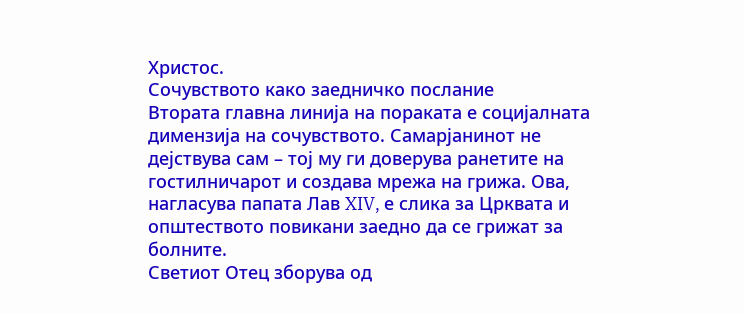Христос.
Сочувството како заедничко послание
Втората главна линија на пораката е социјалната димензија на сочувството. Самарјанинот не дејствува сам – тој му ги доверува ранетите на гостилничарот и создава мрежа на грижа. Ова, нагласува папата Лав XIV, е слика за Црквата и општеството повикани заедно да се грижат за болните.
Светиот Отец зборува од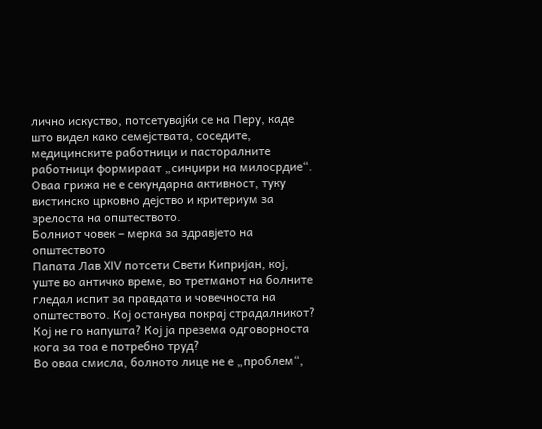лично искуство, потсетувајќи се на Перу, каде што видел како семејствата, соседите, медицинските работници и пасторалните работници формираат „синџири на милосрдие“. Оваа грижа не е секундарна активност, туку вистинско црковно дејство и критериум за зрелоста на општеството.
Болниот човек – мерка за здравјето на општеството
Папата Лав XIV потсети Свети Кипријан, кој, уште во античко време, во третманот на болните гледал испит за правдата и човечноста на општеството. Кој останува покрај страдалникот? Кој не го напушта? Кој ја презема одговорноста кога за тоа е потребно труд?
Во оваа смисла, болното лице не е „проблем“,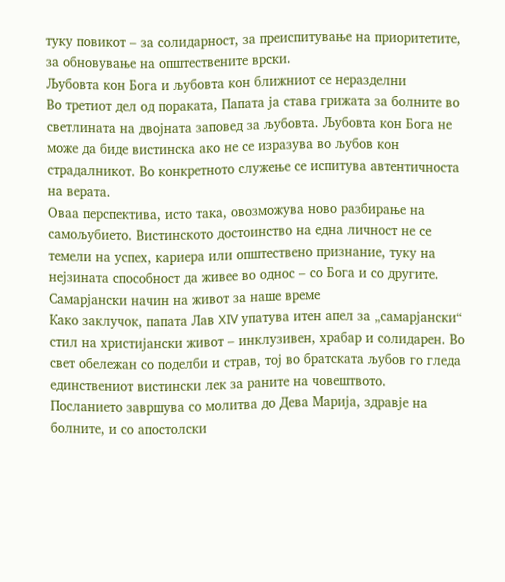туку повикот – за солидарност, за преиспитување на приоритетите, за обновување на општествените врски.
Љубовта кон Бога и љубовта кон ближниот се неразделни
Во третиот дел од пораката, Папата ја става грижата за болните во светлината на двојната заповед за љубовта. Љубовта кон Бога не може да биде вистинска ако не се изразува во љубов кон страдалникот. Во конкретното служење се испитува автентичноста на верата.
Оваа перспектива, исто така, овозможува ново разбирање на самољубието. Вистинското достоинство на една личност не се темели на успех, кариера или општествено признание, туку на нејзината способност да живее во однос – со Бога и со другите.
Самарјански начин на живот за наше време
Како заклучок, папата Лав XIV упатува итен апел за „самарјански“ стил на христијански живот – инклузивен, храбар и солидарен. Во свет обележан со поделби и страв, тој во братската љубов го гледа единствениот вистински лек за раните на човештвото.
Посланието завршува со молитва до Дева Марија, здравје на болните, и со апостолски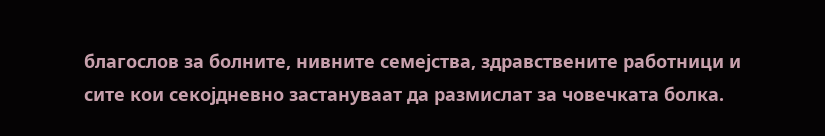благослов за болните, нивните семејства, здравствените работници и сите кои секојдневно застануваат да размислат за човечката болка.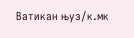Ватикан њуз/к.мк